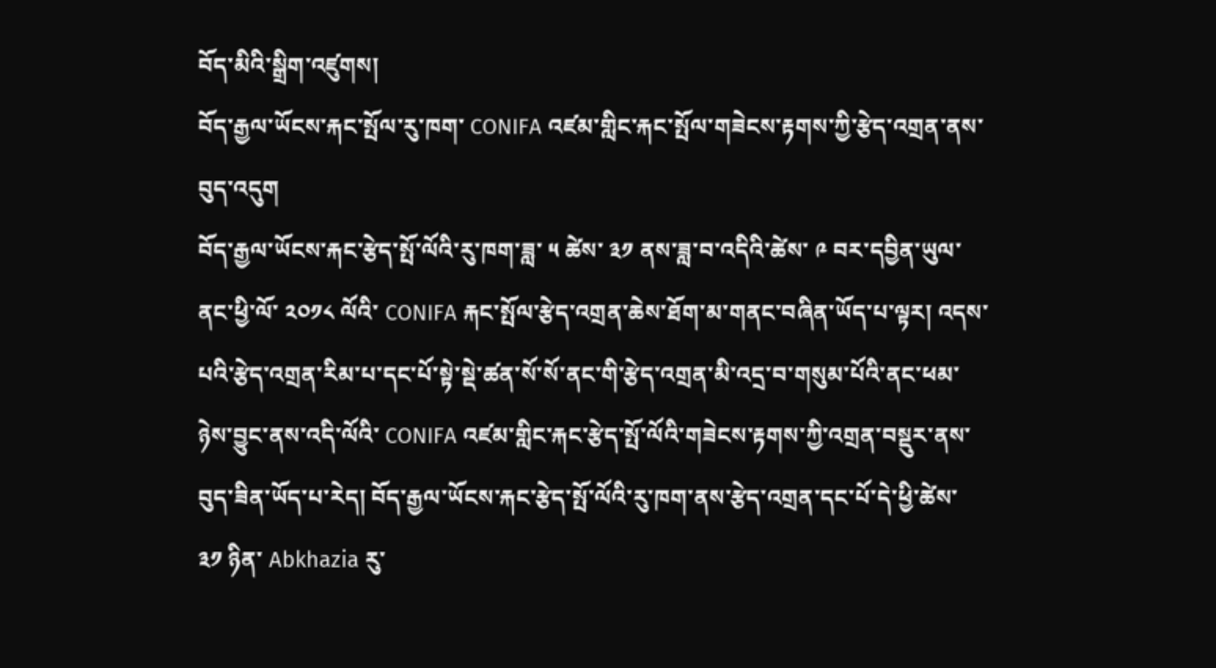བོད་མིའི་སྒྲིག་འཛུགས།
བོད་རྒྱལ་ཡོངས་རྐང་སྤོལ་རུ་ཁག་ CONIFA འཛམ་གླིང་རྐང་སྤོལ་གཟེངས་རྟགས་ཀྱི་རྩེད་འགྲན་ནས་བུད་འདུག
བོད་རྒྱལ་ཡོངས་རྐང་རྩེད་སྤོ་ལོའི་རུ་ཁག་ཟླ་ ༥ ཚེས་ ༣༡ ནས་ཟླ་བ་འདིའི་ཚེས་ ༩ བར་དབྱིན་ཡུལ་ནང་ཕྱི་ལོ་ ༢༠༡༨ ལོའི་ CONIFA རྐང་སྤོལ་རྩེད་འགྲན་ཆེས་ཐོག་མ་གནང་བཞིན་ཡོད་པ་ལྟར། འདས་པའི་རྩེད་འགྲན་རིམ་པ་དང་པོ་སྟེ་སྡེ་ཚན་སོ་སོ་ནང་གི་རྩེད་འགྲན་མི་འདྲ་བ་གསུམ་པོའི་ནང་ཕམ་ཉེས་བྱུང་ནས་འདི་ལོའི་ CONIFA འཛམ་གླིང་རྐང་རྩེད་སྤོ་ལོའི་གཟེངས་རྟགས་ཀྱི་འགྲན་བསྡུར་ནས་བུད་ཟིན་ཡོད་པ་རེད། བོད་རྒྱལ་ཡོངས་རྐང་རྩེད་སྤོ་ལོའི་རུ་ཁག་ནས་རྩེད་འགྲན་དང་པོ་དེ་ཕྱི་ཚེས་ ༣༡ ཉིན་ Abkhazia རུ་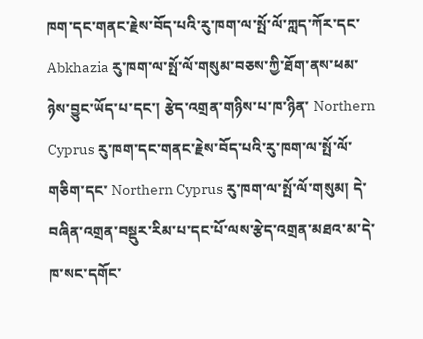ཁག་དང་གནང་རྗེས་བོད་པའི་རུ་ཁག་ལ་སྤོ་ལོ་ཀླད་ཀོར་དང་ Abkhazia རུ་ཁག་ལ་སྤོ་ལོ་གསུམ་བཅས་ཀྱི་ཐོག་ནས་ཕམ་ཉེས་བྱུང་ཡོད་པ་དང་། རྩེད་འགྲན་གཉིས་པ་ཁ་ཉིན་ Northern Cyprus རུ་ཁག་དང་གནང་རྗེས་བོད་པའི་རུ་ཁག་ལ་སྤོ་ལོ་གཅིག་དང་ Northern Cyprus རུ་ཁག་ལ་སྤོ་ལོ་གསུམ། དེ་བཞིན་འགྲན་བསྡུར་རིམ་པ་དང་པོ་ལས་རྩེད་འགྲན་མཐའ་མ་དེ་ཁ་སང་དགོང་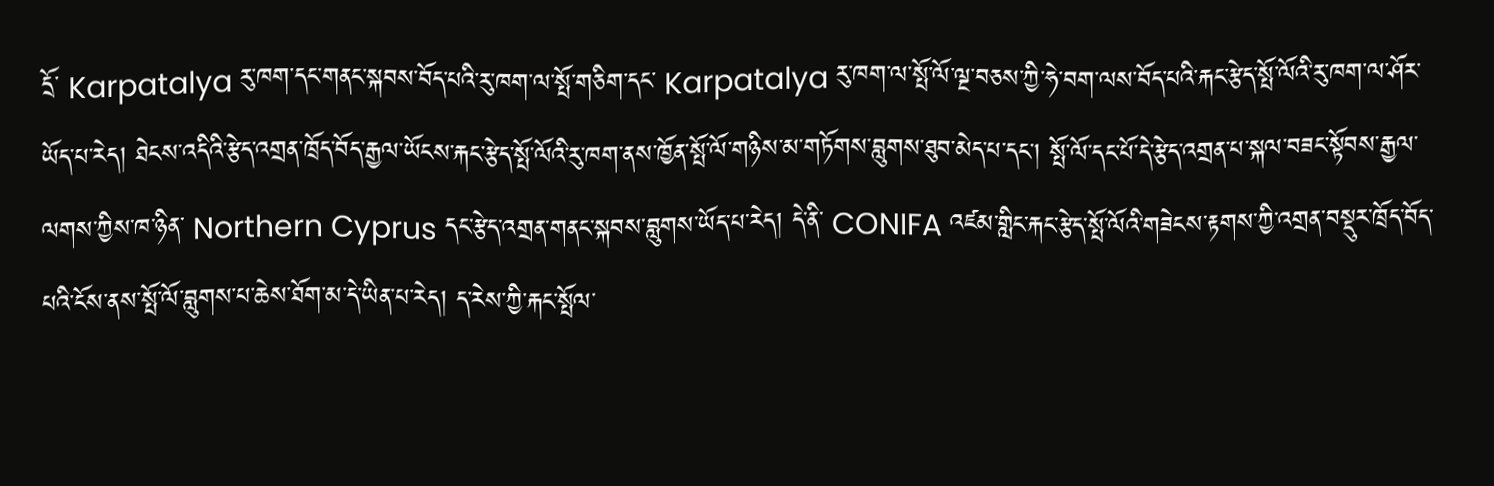དྲོ་ Karpatalya རུ་ཁག་དང་གནང་སྐབས་བོད་པའི་རུ་ཁག་ལ་སྤོ་གཅིག་དང་ Karpatalya རུ་ཁག་ལ་སྤོ་ལོ་ལྔ་བཅས་ཀྱི་ཧེ་བག་ལས་བོད་པའི་རྐང་རྩེད་སྤོ་ལོའི་རུ་ཁག་ལ་ཤོར་ཡོད་པ་རེད། ཐེངས་འདིའི་རྩེད་འགྲན་ཁྲོད་བོད་རྒྱལ་ཡོངས་རྐང་རྩེད་སྤོ་ལོའི་རུ་ཁག་ནས་ཁྱོན་སྤོ་ལོ་གཉིས་མ་གཏོགས་བླུགས་ཐུབ་མེད་པ་དང་། སྤོ་ལོ་དང་པོ་དེ་རྩེད་འགྲན་པ་སྐལ་བཟང་སྟོབས་རྒྱལ་ལགས་ཀྱིས་ཁ་ཉིན་ Northern Cyprus དང་རྩེད་འགྲན་གནང་སྐབས་བླུགས་ཡོད་པ་རེད། དེ་ནི་ CONIFA འཛམ་གླིང་རྐང་རྩེད་སྤོ་ལོའི་གཟེངས་རྟགས་ཀྱི་འགྲན་བསྡུར་ཁྲོད་བོད་པའི་ངོས་ནས་སྤོ་ལོ་བླུགས་པ་ཆེས་ཐོག་མ་དེ་ཡིན་པ་རེད། ད་རེས་ཀྱི་རྐང་སྤོལ་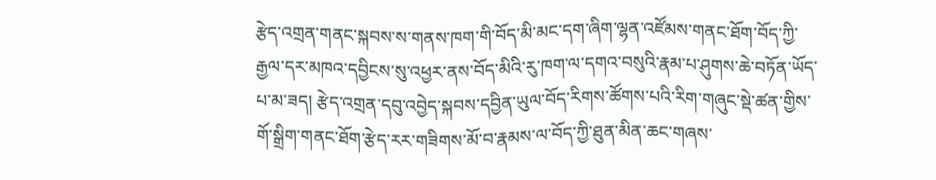རྩེད་འགྲན་གནང་སྐབས་ས་གནས་ཁག་གི་བོད་མི་མང་དག་ཞིག་ལྷན་འཛོམས་གནང་ཐོག་བོད་ཀྱི་རྒྱལ་དར་མཁའ་དབྱིངས་སུ་འཕྱར་ནས་བོད་མིའི་རུ་ཁག་ལ་དགའ་བསུའི་རྣམ་པ་ཤུགས་ཆེ་བཏོན་ཡོད་པ་མ་ཟད། རྩེད་འགྲན་དབུ་འབྱེད་སྐབས་དབྱིན་ཡུལ་བོད་རིགས་ཚོགས་པའི་རིག་གཞུང་སྡེ་ཚན་གྱིས་གོ་སྒྲིག་གནང་ཐོག་རྩེད་རར་གཟིགས་མོ་བ་རྣམས་ལ་བོད་ཀྱི་ཐུན་མིན་ཆང་གཞས་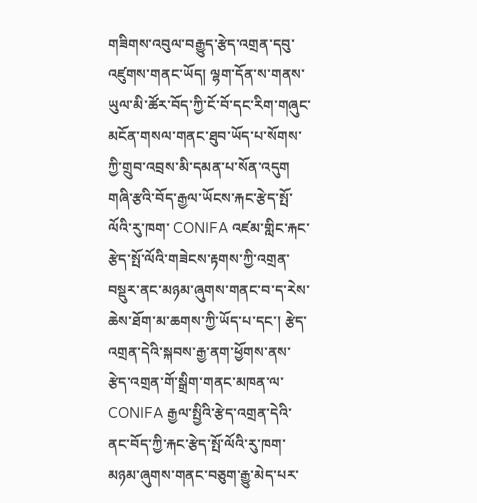གཟིགས་འབུལ་བརྒྱུད་རྩེད་འགྲན་དབུ་འཛུགས་གནང་ཡོད། ལྷག་དོན་ས་གནས་ཡུལ་མི་ཚོར་བོད་ཀྱི་ངོ་བོ་དང་རིག་གཞུང་མངོན་གསལ་གནང་ཐུབ་ཡོད་པ་སོགས་ཀྱི་གྲུབ་འབྲས་མི་དམན་པ་སོན་འདུག གཞི་རྩའི་བོད་རྒྱལ་ཡོངས་རྐང་རྩེད་སྤོ་ལོའི་རུ་ཁག་ CONIFA འཛམ་གླིང་རྐང་རྩེད་སྤོ་ལོའི་གཟེངས་རྟགས་ཀྱི་འགྲན་བསྡུར་ནང་མཉམ་ཞུགས་གནང་བ་ད་རེས་ཆེས་ཐོག་མ་ཆགས་ཀྱི་ཡོད་པ་དང་། རྩེད་འགྲན་དེའི་སྐབས་རྒྱ་ནག་ཕྱོགས་ནས་རྩེད་འགྲན་གོ་སྒྲིག་གནང་མཁན་ལ་ CONIFA རྒྱལ་སྤྱིའི་རྩེད་འགྲན་དེའི་ནང་བོད་ཀྱི་རྐང་རྩེད་སྤོ་ལོའི་རུ་ཁག་མཉམ་ཞུགས་གནང་བཅུག་རྒྱུ་མེད་པར་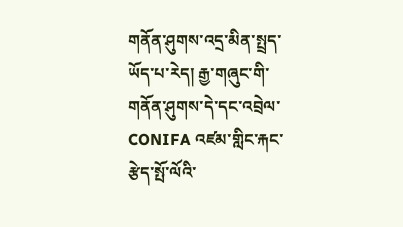གནོན་ཤུགས་འདྲ་མིན་སྤྲད་ཡོད་པ་རེད། རྒྱ་གཞུང་གི་གནོན་ཤུགས་དེ་དང་འབྲེལ་ CONIFA འཛམ་གླིང་རྐང་རྩེད་སྤོ་ལོའི་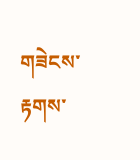གཟེངས་རྟགས་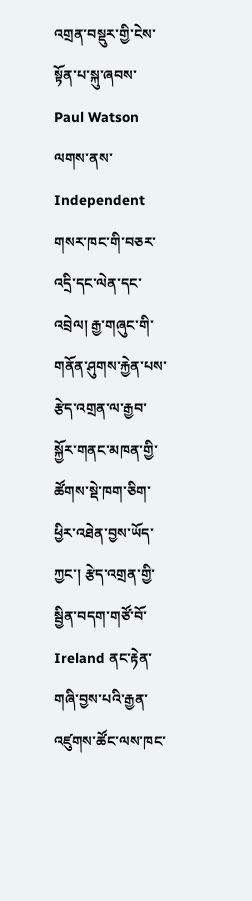འགྲན་བསྡུར་གྱི་ངེས་སྟོན་པ་སྐུ་ཞབས་ Paul Watson ལགས་ནས་ Independent གསར་ཁང་གི་བཅར་འདྲི་དང་ལེན་དང་འབྲེལ། རྒྱ་གཞུང་གི་གནོན་ཤུགས་རྐྱེན་པས་རྩེད་འགྲན་ལ་རྒྱབ་སྐྱོར་གནང་མཁན་གྱི་ཚོགས་སྡེ་ཁག་ཅིག་ཕྱིར་འཐེན་བྱས་ཡོད་ཀྱང་། རྩེད་འགྲན་གྱི་སྦྱིན་བདག་གཙོ་བོ་ Ireland ནང་རྟེན་གཞི་བྱས་པའི་རྒྱན་འཛུགས་ཚོང་ལས་ཁང་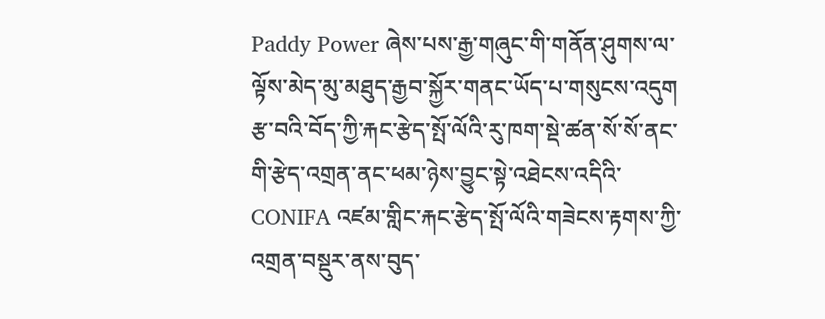Paddy Power ཞེས་པས་རྒྱ་གཞུང་གི་གནོན་ཤུགས་ལ་ལྟོས་མེད་མུ་མཐུད་རྒྱབ་སྐྱོར་གནང་ཡོད་པ་གསུངས་འདུག རྩ་བའི་བོད་ཀྱི་རྐང་རྩེད་སྤོ་ལོའི་རུ་ཁག་སྡེ་ཚན་སོ་སོ་ནང་གི་རྩེད་འགྲན་ནང་ཕམ་ཉེས་བྱུང་སྟེ་འཐེངས་འདིའི་ CONIFA འཛམ་གླིང་རྐང་རྩེད་སྤོ་ལོའི་གཟེངས་རྟགས་ཀྱི་འགྲན་བསྡུར་ནས་བུད་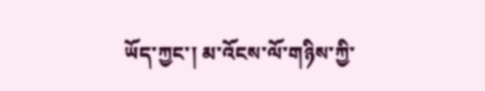ཡོད་ཀྱང་། མ་འོངས་ལོ་གཉིས་ཀྱི་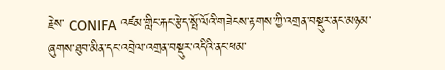རྗེས་ CONIFA འཛམ་གླིང་རྐང་རྩེད་སྤོ་ལོའི་གཟེངས་རྟགས་ཀྱི་འགྲན་བསྡུར་ནང་མཉམ་ཞུགས་ཐུབ་མིན་དང་འབྲེལ་འགྲན་བསྡུར་འདིའི་ནང་ཕམ་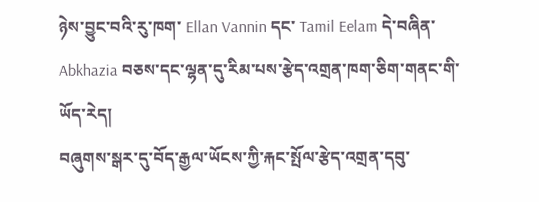ཉེས་བྱུང་བའི་རུ་ཁག་ Ellan Vannin དང་ Tamil Eelam དེ་བཞིན་ Abkhazia བཅས་དང་ལྷན་དུ་རིམ་པས་རྩེད་འགྲན་ཁག་ཅིག་གནང་གི་ཡོད་རེད།
བཞུགས་སྒར་དུ་བོད་རྒྱལ་ཡོངས་ཀྱི་རྐང་སྤོལ་རྩེད་འགྲན་དབུ་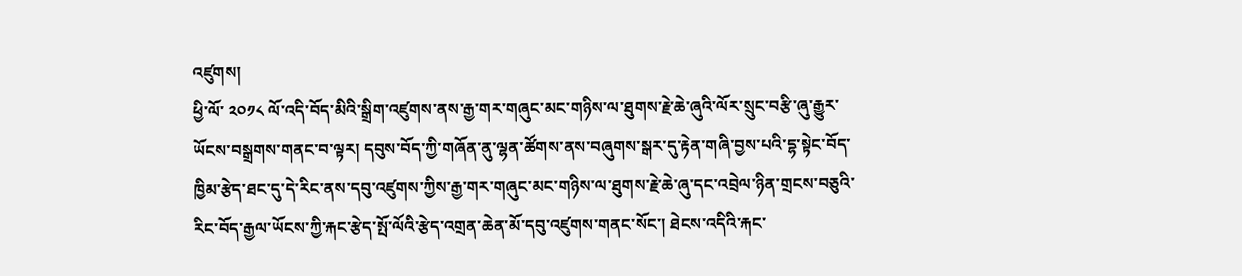འཛུགས།
ཕྱི་ལོ་ ༢༠༡༨ ལོ་འདི་བོད་མིའི་སྒྲིག་འཛུགས་ནས་རྒྱ་གར་གཞུང་མང་གཉིས་ལ་ཐུགས་རྗེ་ཆེ་ཞུའི་ལོར་སྲུང་བརྩི་ཞུ་རྒྱུར་ཡོངས་བསྒྲགས་གནང་བ་ལྟར། དབུས་བོད་ཀྱི་གཞོན་ནུ་ལྷན་ཚོགས་ནས་བཞུགས་སྒར་དུ་རྟེན་གཞི་བྱས་པའི་དྷ་སྟེང་བོད་ཁྱིམ་རྩེད་ཐང་དུ་དེ་རིང་ནས་དབུ་འཛུགས་ཀྱིས་རྒྱ་གར་གཞུང་མང་གཉིས་ལ་ཐུགས་རྗེ་ཆེ་ཞུ་དང་འབྲེལ་ཉིན་གྲངས་བཅུའི་རིང་བོད་རྒྱལ་ཡོངས་ཀྱི་རྐང་རྩེད་སྤོ་ལོའི་རྩེད་འགྲན་ཆེན་མོ་དབུ་འཛུགས་གནང་སོང་། ཐེངས་འདིའི་རྐང་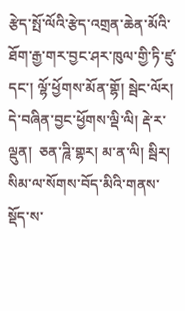རྩེད་སྤོ་ལོའི་རྩེད་འགྲན་ཆེན་མོའི་ཐོག་རྒྱ་གར་བྱང་ཤར་ཁུལ་གྱི་ཏི་ཛུ་དང་། ལྷོ་ཕྱོགས་མོན་གྷོ། སྦེང་ལོར། དེ་བཞིན་བྱང་ཕྱོགས་ལྡི་ལི། རྡེ་ར་ལྡུན།  ཅན་ཌཱི་གྷར། མ་ན་ལི། སྦིར། སིམ་ལ་སོགས་བོད་མིའི་གནས་སྡོད་ས་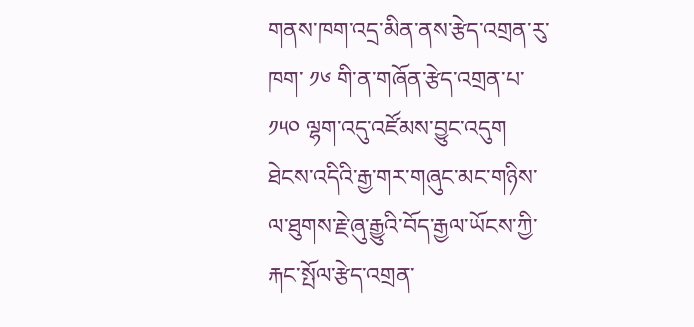གནས་ཁག་འདྲ་མིན་ནས་རྩེད་འགྲན་རུ་ཁག་ ༡༦ གི་ན་གཞོན་རྩེད་འགྲན་པ་ ༡༥༠ ལྷག་འདུ་འཛོམས་བྱུང་འདུག ཐེངས་འདིའི་རྒྱ་གར་གཞུང་མང་གཉིས་ལ་ཐུགས་རྗེ་ཞུ་རྒྱུའི་བོད་རྒྱལ་ཡོངས་ཀྱི་རྐང་སྤོལ་རྩེད་འགྲན་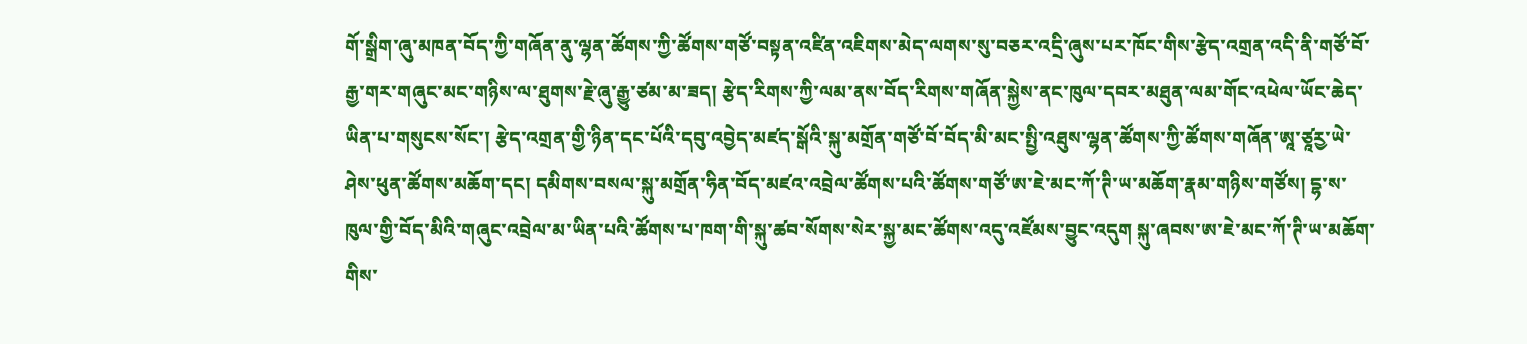གོ་སྒྲིག་ཞུ་མཁན་བོད་ཀྱི་གཞོན་ནུ་ལྷན་ཚོགས་ཀྱི་ཚོགས་གཙོ་བསྟན་འཛིན་འཇིགས་མེད་ལགས་སུ་བཅར་འདྲི་ཞུས་པར་ཁོང་གིས་རྩེད་འགྲན་འདི་ནི་གཙོ་བོ་རྒྱ་གར་གཞུང་མང་གཉིས་ལ་ཐུགས་རྗེ་ཞུ་རྒྱུ་ཙམ་མ་ཟད། རྩེད་རིགས་ཀྱི་ལམ་ནས་བོད་རིགས་གཞོན་སྐྱེས་ནང་ཁུལ་དབར་མཐུན་ལམ་གོང་འཕེལ་ཡོང་ཆེད་ཡིན་པ་གསུངས་སོང་། རྩེད་འགྲན་གྱི་ཉིན་དང་པོའི་དབུ་འབྱེད་མཛད་སྒོའི་སྐུ་མགྲོན་གཙོ་བོ་བོད་མི་མང་སྤྱི་འཐུས་ལྷན་ཚོགས་ཀྱི་ཚོགས་གཞོན་ཨཱ་ཙཱརྱ་ཡེ་ཤེས་ཕུན་ཚོགས་མཆོག་དང། དམིགས་བསལ་སྐུ་མགྲོན་ཧིན་བོད་མཛའ་འབྲེལ་ཚོགས་པའི་ཚོགས་གཙོ་ཨ་ཇེ་མང་ཀོ་ཊི་ཡ་མཆོག་རྣམ་གཉིས་གཙོས། དྷ་ས་ཁུལ་གྱི་བོད་མིའི་གཞུང་འབྲེལ་མ་ཡིན་པའི་ཚོགས་པ་ཁག་གི་སྐུ་ཚབ་སོགས་སེར་སྐྱ་མང་ཚོགས་འདུ་འཛོམས་བྱུང་འདུག སྐུ་ཞབས་ཨ་ཇེ་མང་ཀོ་ཊི་ཡ་མཆོག་གིས་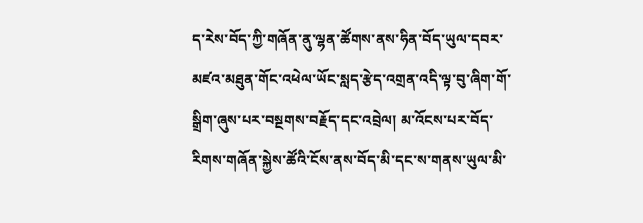ད་རེས་བོད་ཀྱི་གཞོན་ནུ་ལྷན་ཚོགས་ནས་ཧིན་བོད་ཡུལ་དབར་མཛའ་མཐུན་གོང་འཕེལ་ཡོང་སླད་རྩེད་འགྲན་འདི་ལྟ་བུ་ཞིག་གོ་སྒྲིག་ཞུས་པར་བསྔགས་བརྗོད་དང་འབྲེལ། མ་འོངས་པར་བོད་རིགས་གཞོན་སྐྱེས་ཚོའི་ངོས་ནས་བོད་མི་དང་ས་གནས་ཡུལ་མི་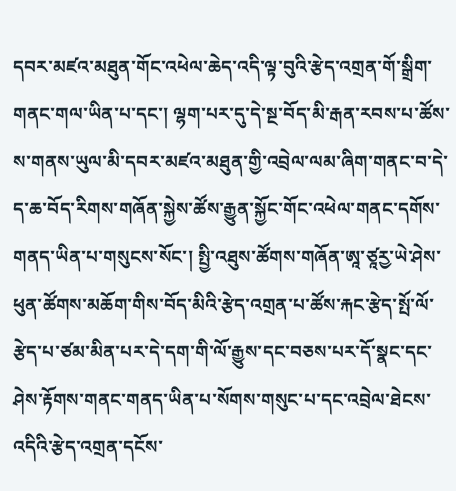དབར་མཛའ་མཐུན་གོང་འཕེལ་ཆེད་འདི་ལྟ་བུའི་རྩེད་འགྲན་གོ་སྒྲིག་གནང་གལ་ཡིན་པ་དང་། ལྷག་པར་དུ་དེ་སྔ་བོད་མི་རྒན་རབས་པ་ཚོས་ས་གནས་ཡུལ་མི་དབར་མཛའ་མཐུན་གྱི་འབྲེལ་ལམ་ཞིག་གནང་བ་དེ་ད་ཆ་བོད་རིགས་གཞོན་སྐྱེས་ཚོས་རྒྱུན་སྐྱོང་གོང་འཕེལ་གནང་དགོས་གནད་ཡིན་པ་གསུངས་སོང་། སྤྱི་འཐུས་ཚོགས་གཞོན་ཨཱ་ཙཱརྱ་ཡེ་ཤེས་ཕུན་ཚོགས་མཆོག་གིས་བོད་མིའི་རྩེད་འགྲན་པ་ཚོས་རྐང་རྩེད་སྤོ་ལོ་རྩེད་པ་ཙམ་མིན་པར་དེ་དག་གི་ལོ་རྒྱུས་དང་བཅས་པར་དོ་སྣང་དང་ཤེས་རྟོགས་གནང་གནད་ཡིན་པ་སོགས་གསུང་པ་དང་འབྲེལ་ཐེངས་འདིའི་རྩེད་འགྲན་དངོས་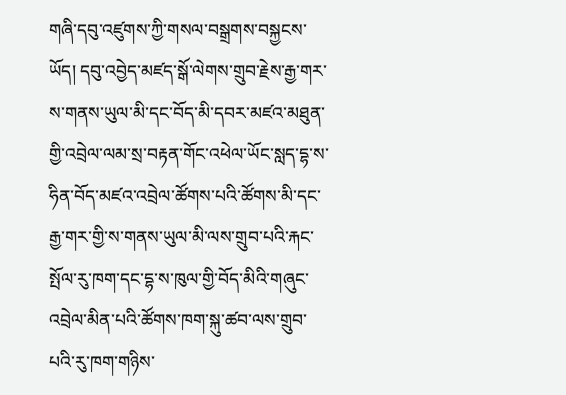གཞི་དབུ་འཛུགས་ཀྱི་གསལ་བསྒྲགས་བསྐྱངས་ཡོད། དབུ་འབྱེད་མཛད་སྒོ་ལེགས་གྲུབ་རྗེས་རྒྱ་གར་ས་གནས་ཡུལ་མི་དང་བོད་མི་དབར་མཛའ་མཐུན་གྱི་འབྲེལ་ལམ་སྲ་བརྟན་གོང་འཕེལ་ཡོང་སླད་དྷ་ས་ཧིན་བོད་མཛའ་འབྲེལ་ཚོགས་པའི་ཚོགས་མི་དང་རྒྱ་གར་གྱི་ས་གནས་ཡུལ་མི་ལས་གྲུབ་པའི་རྐང་སྤོལ་རུ་ཁག་དང་དྷ་ས་ཁུལ་གྱི་བོད་མིའི་གཞུང་འབྲེལ་མིན་པའི་ཚོགས་ཁག་སྐུ་ཚབ་ལས་གྲུབ་པའི་རུ་ཁག་གཉིས་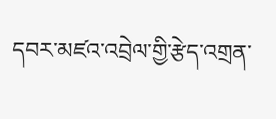དབར་མཛའ་འབྲེལ་གྱི་རྩེད་འགྲན་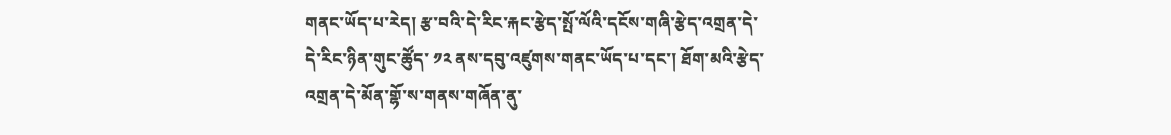གནང་ཡོད་པ་རེད། རྩ་བའི་དེ་རིང་རྐང་རྩེད་སྤོ་ལོའི་དངོས་གཞི་རྩེད་འགྲན་དེ་དེ་རིང་ཉིན་གུང་ཚོུད་ ༡༢ ནས་དབུ་འཛུགས་གནང་ཡོད་པ་དང་། ཐོག་མའི་རྩེད་འགྲན་དེ་མོན་གྷོ་ས་གནས་གཞོན་ནུ་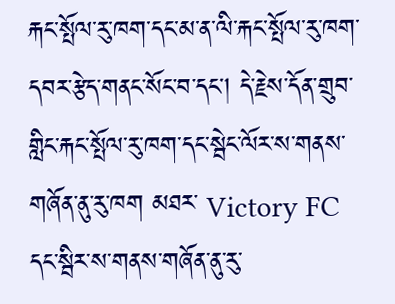རྐང་སྤོལ་རུ་ཁག་དང་མ་ན་ལི་རྐང་སྤོལ་རུ་ཁག་དབར་རྩེད་གནང་སོང་བ་དང། དེ་རྗེས་དོན་གྲུབ་གླིང་རྐང་སྤོལ་རུ་ཁག་དང་སྦེང་ལོར་ས་གནས་གཞོན་ནུ་རུ་ཁག མཐར་ Victory FC དང་སྦིར་ས་གནས་གཞོན་ནུ་རུ་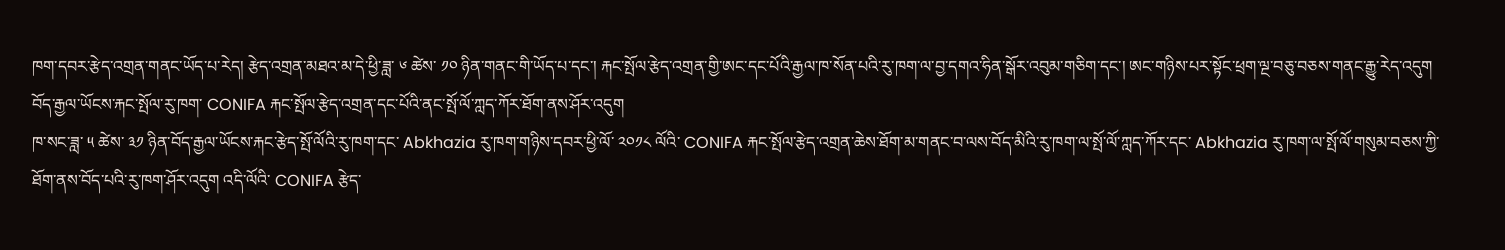ཁག་དབར་རྩེད་འགྲན་གནང་ཡོད་པ་རེད། རྩེད་འགྲན་མཐའ་མ་དེ་ཕྱི་ཟླ་ ༦ ཚེས་ ༡༠ ཉིན་གནང་གི་ཡོད་པ་དང་། རྐང་སྤོལ་རྩེད་འགྲན་གྱི་ཨང་དང་པོའི་རྒྱལ་ཁ་སོན་པའི་རུ་ཁག་ལ་བྱ་དགའ་ཧིན་སྒོར་འབུམ་གཅིག་དང་། ཨང་གཉིས་པར་སྟོང་ཕྲག་ལྔ་བཅུ་བཅས་གནང་རྒྱུ་རེད་འདུག
བོད་རྒྱལ་ཡོངས་རྐང་སྤོལ་རུ་ཁག་ CONIFA རྐང་སྤོལ་རྩེད་འགྲན་དང་པོའི་ནང་སྤོ་ལོ་ཀླད་ཀོར་ཐོག་ནས་ཤོར་འདུག
ཁ་སང་ཟླ་ ༥ ཚེས་ ༣༡ ཉིན་བོད་རྒྱལ་ཡོངས་རྐང་རྩེད་སྤོ་ལོའི་རུ་ཁག་དང་ Abkhazia རུ་ཁག་གཉིས་དབར་ཕྱི་ལོ་ ༢༠༡༨ ལོའི་ CONIFA རྐང་སྤོལ་རྩེད་འགྲན་ཆེས་ཐོག་མ་གནང་བ་ལས་བོད་མིའི་རུ་ཁག་ལ་སྤོ་ལོ་ཀླད་ཀོར་དང་ Abkhazia རུ་ཁག་ལ་སྤོ་ལོ་གསུམ་བཅས་ཀྱི་ཐོག་ནས་བོད་པའི་རུ་ཁག་ཤོར་འདུག འདི་ལོའི་ CONIFA རྩེད་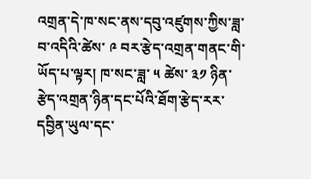འགྲན་དེ་ཁ་སང་ནས་དབུ་འཛུགས་ཀྱིས་ཟླ་བ་འདིའི་ཚེས་ ༩ བར་རྩེད་འགྲན་གནང་གི་ཡོད་པ་ལྟར། ཁ་སང་ཟླ་ ༥ ཚེས་ ༣༡ ཉིན་རྩེད་འགྲན་ཉིན་དང་པོའི་ཐོག་རྩེད་རར་དབྱིན་ཡུལ་དང་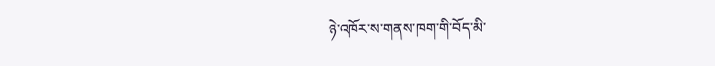ཉེ་འཁོར་ས་གནས་ཁག་གི་བོད་མི་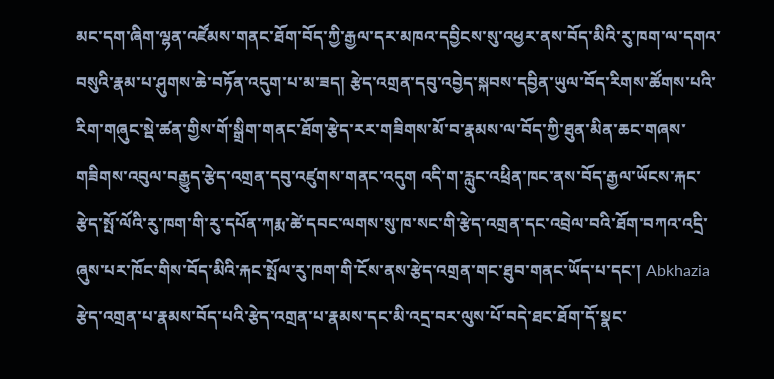མང་དག་ཞིག་ལྷན་འཛོམས་གནང་ཐོག་བོད་ཀྱི་རྒྱལ་དར་མཁའ་དབྱིངས་སུ་འཕྱར་ནས་བོད་མིའི་རུ་ཁག་ལ་དགའ་བསུའི་རྣམ་པ་ཤུགས་ཆེ་བཏོན་འདུག་པ་མ་ཟད། རྩེད་འགྲན་དབུ་འབྱེད་སྐབས་དབྱིན་ཡུལ་བོད་རིགས་ཚོགས་པའི་རིག་གཞུང་སྡེ་ཚན་གྱིས་གོ་སྒྲིག་གནང་ཐོག་རྩེད་རར་གཟིགས་མོ་བ་རྣམས་ལ་བོད་ཀྱི་ཐུན་མིན་ཆང་གཞས་གཟིགས་འབུལ་བརྒྱུད་རྩེད་འགྲན་དབུ་འཛུགས་གནང་འདུག འདི་ག་རླུང་འཕྲིན་ཁང་ནས་བོད་རྒྱལ་ཡོངས་རྐང་རྩེད་སྤོ་ལོའི་རུ་ཁག་གི་རུ་དཔོན་ཀརྨ་ཚེ་དབང་ལགས་སུ་ཁ་སང་གི་རྩེད་འགྲན་དང་འབྲེལ་བའི་ཐོག་བཀའ་འདྲི་ཞུས་པར་ཁོང་གིས་བོད་མིའི་རྐང་སྤོལ་རུ་ཁག་གི་ངོས་ནས་རྩེད་འགྲན་གང་ཐུབ་གནང་ཡོད་པ་དང་། Abkhazia རྩེད་འགྲན་པ་རྣམས་བོད་པའི་རྩེད་འགྲན་པ་རྣམས་དང་མི་འདྲ་བར་ལུས་པོ་བདེ་ཐང་ཐོག་དོ་སྣང་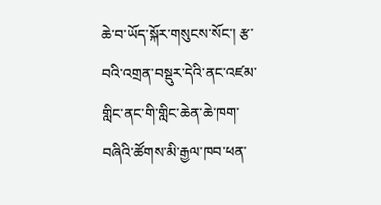ཆེ་བ་ཡོད་སྐོར་གསུངས་སོང་། རྩ་བའི་འགྲན་བསྡུར་དེའི་ནང་འཛམ་གླིང་ནང་གི་གླིང་ཆེན་ཆེ་ཁག་བཞིའི་ཚོགས་མི་རྒྱལ་ཁབ་ཕན་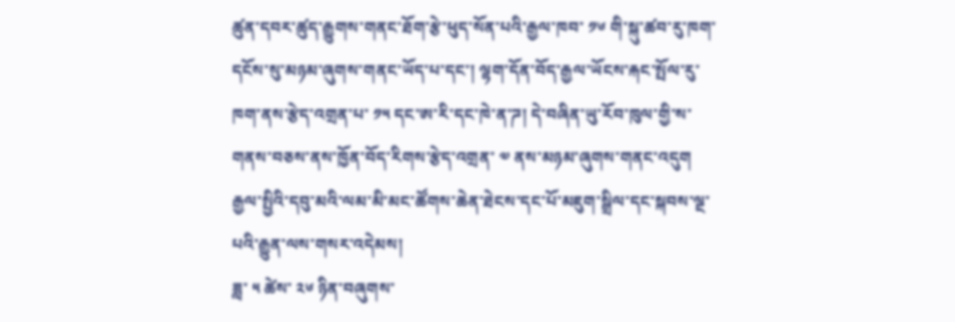ཚུན་དབར་ཚུད་རྒྱུགས་གནང་ཐོག་རྩེ་ཕུད་སོན་པའི་རྒྱལ་ཁབ་ ༡༦ གི་སྐུ་ཚབ་རུ་ཁག་དངོས་སུ་མཉམ་ཞུགས་གནང་ཡོད་པ་དང་། ལྷག་དོན་བོད་རྒྱལ་ཡོངས་རྐང་སྤོལ་རུ་ཁག་ནས་རྩེད་འགྲན་པ་ ༡༥ དང་ཨ་རི་དང་ཁེ་ན་ཌ། དེ་བཞིན་ཡུ་རོབ་ཁུལ་གྱི་ས་གནས་བཅས་ནས་ཁྱོན་བོད་རིགས་རྩེད་འགྲན་ ༧ ནས་མཉམ་ཞུགས་གནང་འདུག
རྒྱལ་སྤྱིའི་དབུ་མའི་ལམ་མི་མང་ཚོགས་ཆེན་ཐེངས་དང་པོ་མཇུག་སྒྲིལ་དང་སྐབས་ལྔ་པའི་རྒྱུན་ལས་གསར་འདེམས།
ཟླ་ ༥ ཚེས་ ༢༦ ཉིན་བཞུགས་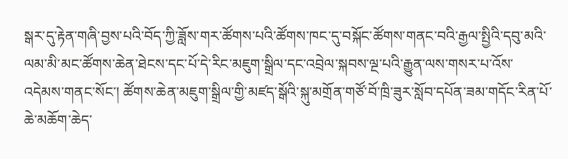སྒར་དུ་རྟེན་གཞི་བྱས་པའི་བོད་ཀྱི་ཟློས་གར་ཚོགས་པའི་ཚོགས་ཁང་དུ་བསྐོང་ཚོགས་གནང་བའི་རྒྱལ་སྤྱིའི་དབུ་མའི་ལམ་མི་མང་ཚོགས་ཆེན་ཐེངས་དང་པོ་དེ་རིང་མཇུག་སྒྲིལ་དང་འབྲེལ་སྐབས་ལྔ་པའི་རྒྱུན་ལས་གསར་པ་འོས་འདེམས་གནང་སོང་། ཚོགས་ཆེན་མཇུག་སྒྲིལ་གྱི་མཛད་སྒོའི་སྐུ་མགྲོན་གཙོ་བོ་ཁྲི་ཟུར་སློབ་དཔོན་ཟམ་གདོང་རིན་པོ་ཆེ་མཆོག་ཆེད་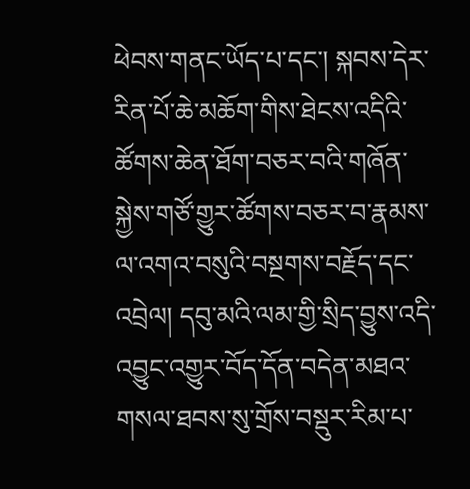ཕེབས་གནང་ཡོད་པ་དང་། སྐབས་དེར་རིན་པོ་ཆེ་མཆོག་གིས་ཐེངས་འདིའི་ཚོགས་ཆེན་ཐོག་བཅར་བའི་གཞོན་སྐྱེས་གཙོ་གྱུར་ཚོགས་བཅར་བ་རྣམས་ལ་འགའ་བསུའི་བསྔགས་བརྗོད་དང་འབྲེལ། དབུ་མའི་ལམ་གྱི་སྲིད་བྱུས་འདི་འབྱུང་འགྱུར་བོད་དོན་བདེན་མཐའ་གསལ་ཐབས་སུ་གྲོས་བསྡུར་རིམ་པ་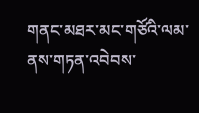གནང་མཐར་མང་གཙོའི་ལམ་ནས་གཏན་འབེབས་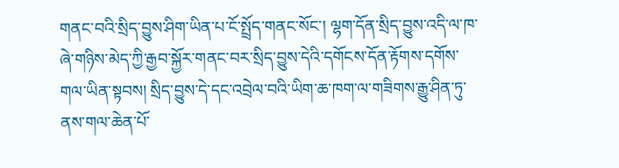གནང་བའི་སྲིད་བྱུས་ཤིག་ཡིན་པ་ངོ་སྤྲོད་གནང་སོང་། ལྷག་དོན་སྲིད་བྱུས་འདི་ལ་ཁ་ཞེ་གཉིས་མེད་ཀྱི་རྒྱབ་སྐྱོར་གནང་བར་སྲིད་བྱུས་དེའི་དགོངས་དོན་རྟོགས་དགོས་གལ་ཡིན་སྟབས། སྲིད་བྱུས་དེ་དང་འབྲེལ་བའི་ཡིག་ཆ་ཁག་ལ་གཟིགས་རྒྱུ་ཤིན་ཏུ་ནས་གལ་ཆེན་པོ་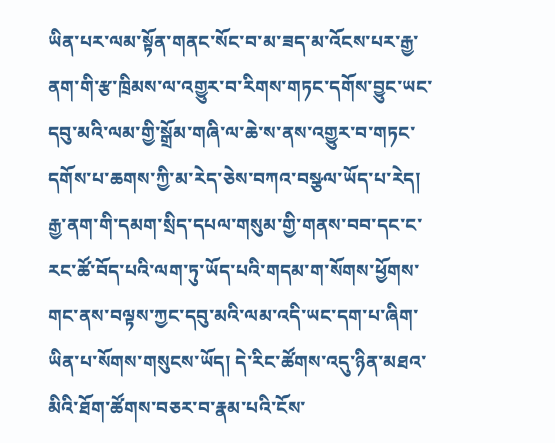ཡིན་པར་ལམ་སྟོན་གནང་སོང་བ་མ་ཟད་མ་འོངས་པར་རྒྱ་ནག་གི་རྩ་ཁྲིམས་ལ་འགྱུར་བ་རིགས་གཏང་དགོས་བྱུང་ཡང་དབུ་མའི་ལམ་གྱི་སྒྲོམ་གཞི་ལ་ཆེ་ས་ནས་འགྱུར་བ་གཏང་དགོས་པ་ཆགས་ཀྱི་མ་རེད་ཅེས་བཀའ་བསྩལ་ཡོད་པ་རེད། རྒྱ་ནག་གི་དམག་སྲིད་དཔལ་གསུམ་གྱི་གནས་བབ་དང་ང་རང་ཚོ་བོད་པའི་ལག་ཏུ་ཡོད་པའི་གདམ་ག་སོགས་ཕྱོགས་གང་ནས་བལྟས་ཀྱང་དབུ་མའི་ལམ་འདི་ཡང་དག་པ་ཞིག་ཡིན་པ་སོགས་གསུངས་ཡོད། དེ་རིང་ཚོགས་འདུ་ཉིན་མཐའ་མིའི་ཐོག་ཚོགས་བཅར་བ་རྣམ་པའི་ངོས་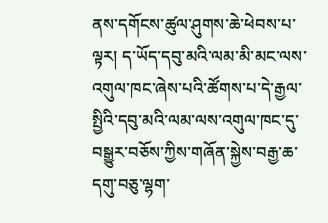ནས་དགོངས་ཚུལ་ཤུགས་ཆེ་ཕེབས་པ་ལྟར། ད་ཡོད་དབུ་མའི་ལམ་མི་མང་ལས་འགུལ་ཁང་ཞེས་པའི་ཚོགས་པ་དེ་རྒྱལ་སྤྱིའི་དབུ་མའི་ལམ་ལས་འགུལ་ཁང་དུ་བསྒྱུར་བཅོས་ཀྱིས་གཞོན་སྐྱེས་བརྒྱ་ཆ་དགུ་བཅུ་ལྷག་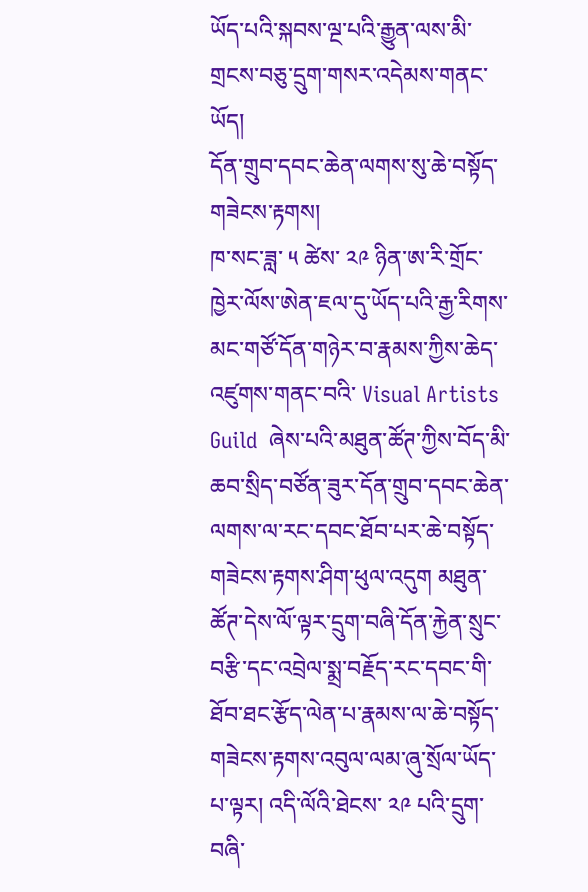ཡོད་པའི་སྐབས་ལྔ་པའི་རྒྱུན་ལས་མི་གྲངས་བཅུ་དྲུག་གསར་འདེམས་གནང་ཡོད།
དོན་གྲུབ་དབང་ཆེན་ལགས་སུ་ཆེ་བསྟོད་གཟེངས་རྟགས།
ཁ་སང་ཟླ་ ༥ ཚེས་ ༢༩ ཉིན་ཨ་རི་གྲོང་ཁྱེར་ལོས་ཨེན་ཇལ་དུ་ཡོད་པའི་རྒྱ་རིགས་མང་གཙོ་དོན་གཉེར་བ་རྣམས་ཀྱིས་ཆེད་འཛུགས་གནང་བའི་ Visual Artists Guild  ཞེས་པའི་མཐུན་ཚོཊ་ཀྱིས་བོད་མི་ཆབ་སྲིད་བཙོན་ཟུར་དོན་གྲུབ་དབང་ཆེན་ལགས་ལ་རང་དབང་ཐོབ་པར་ཆེ་བསྟོད་གཟེངས་རྟགས་ཤིག་ཕུལ་འདུག མཐུན་ཚོཊ་དེས་ལོ་ལྟར་དྲུག་བཞི་དོན་རྐྱེན་སྲུང་བརྩི་དང་འབྲེལ་སྨྲ་བརྗོད་རང་དབང་གི་ཐོབ་ཐང་རྩོད་ལེན་པ་རྣམས་ལ་ཆེ་བསྟོད་གཟེངས་རྟགས་འབུལ་ལམ་ཞུ་སྲོལ་ཡོད་པ་ལྟར། འདི་ལོའི་ཐེངས་ ༢༩ པའི་དྲུག་བཞི་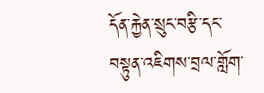དོན་རྐྱེན་སྲུང་བརྩི་དང་བསྟུན་འཇིགས་བྲལ་གློག་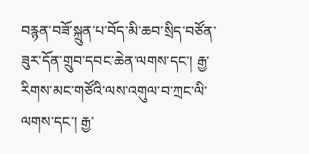བརྙན་བཟོ་སྐྲུན་པ་བོད་མི་ཆབ་སྲིད་བཙོན་ཟུར་དོན་གྲུབ་དབང་ཆེན་ལགས་དང་། རྒྱ་རིགས་མང་གཙོའི་ལས་འགུལ་བ་ཀྲང་ལི་ལགས་དང་། རྒྱ་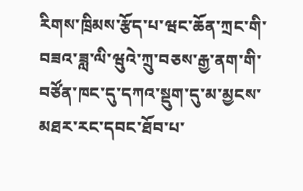རིགས་ཁྲིམས་རྩོད་པ་ཝང་ཆོན་ཀྲང་གི་བཟའ་ཟླ་ལི་ཝུའེ་ཀྲུ་བཅས་རྒྱ་ནག་གི་བཙོན་ཁང་དུ་དཀའ་སྡུག་དུ་མ་མྱངས་མཐར་རང་དབང་ཐོབ་པ་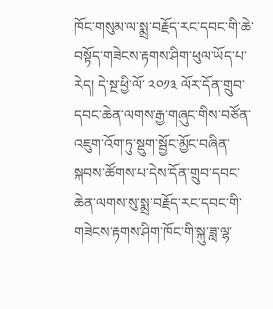ཁོང་གསུམ་ལ་སྨྲ་བརྗོད་རང་དབང་གི་ཆེ་བསྟོད་གཟེངས་རྟགས་ཤིག་ཕུལ་ཡོད་པ་རེད། དེ་སྔ་ཕྱི་ལོ་ ༢༠༡༣ ལོར་དོན་གྲུབ་དབང་ཆེན་ལགས་རྒྱ་གཞུང་གིས་བཙོན་འཇུག་འོག་ཏུ་སྡུག་སྦྱོང་མྱོང་བཞིན་སྐབས་ཚོགས་པ་དེས་དོན་གྲུབ་དབང་ཆེན་ལགས་སུ་སྨྲ་བརྗོད་རང་དབང་གི་གཟེངས་རྟགས་ཤིག་ཁོང་གི་སྐུ་ཟླ་ལྷ་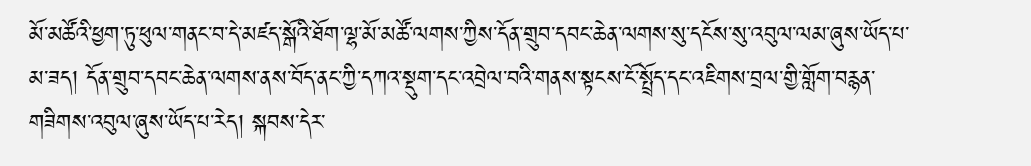མོ་མཚོའི་ཕྱག་ཏུ་ཕུལ་གནང་བ་དེ་མཛད་སྒོའི་ཐོག་ལྷ་མོ་མཚོ་ལགས་ཀྱིས་དོན་གྲུབ་དབང་ཆེན་ལགས་སུ་དངོས་སུ་འབུལ་ལམ་ཞུས་ཡོད་པ་མ་ཟད། དོན་གྲུབ་དབང་ཆེན་ལགས་ནས་བོད་ནང་ཀྱི་དཀའ་སྡུག་དང་འབྲེལ་བའི་གནས་སྟངས་ངོ་སྤྲོད་དང་འཇིགས་བྲལ་གྱི་གློག་བརྙན་གཟིགས་འབུལ་ཞུས་ཡོད་པ་རེད། སྐབས་དེར་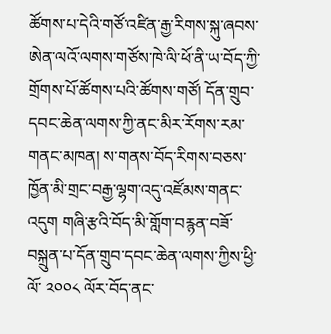ཚོགས་པ་དེའི་གཙོ་འཛིན་རྒྱ་རིགས་སྐུ་ཞབས་ཨེན་ལའོ་ལགས་གཙོས་ཁེ་ལི་ཕོ་ནི་ཡ་བོད་ཀྱི་གྲོགས་པོ་ཚོགས་པའི་ཚོགས་གཙོ། དོན་གྲུབ་དབང་ཆེན་ལགས་ཀྱི་ནང་མིར་རོགས་རམ་གནང་མཁན། ས་གནས་བོད་རིགས་བཅས་ཁྱོན་མི་གྲང་བརྒྱ་ལྷག་འདུ་འཛོམས་གནང་འདུག གཞི་རྩའི་བོད་མི་གློག་བརྙན་བཟོ་བསྐྲུན་པ་དོན་གྲུབ་དབང་ཆེན་ལགས་ཀྱིས་ཕྱི་ལོ་ ༢༠༠༨ ལོར་བོད་ནང་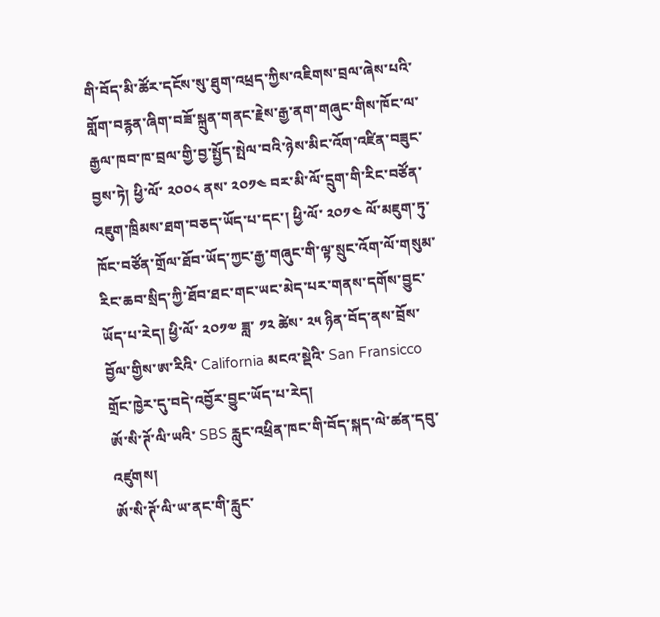གི་བོད་མི་ཚོར་དངོས་སུ་ཐུག་འཕྲད་ཀྱིས་འཇིགས་བྲལ་ཞེས་པའི་གློག་བརྙན་ཞིག་བཟོ་སྐྲུན་གནང་རྗེས་རྒྱ་ནག་གཞུང་གིས་ཁོང་ལ་རྒྱལ་ཁབ་ཁ་བྲལ་གྱི་བྱ་སྤྱོད་སྤེལ་བའི་ཉེས་མིང་འོག་འཛིན་བཟུང་བྱས་ཏེ། ཕྱི་ལོ་ ༢༠༠༨ ནས་ ༢༠༡༤ བར་མི་ལོ་དྲུག་གི་རིང་བཙོན་འཇུག་ཁྲིམས་ཐག་བཅད་ཡོད་པ་དང་། ཕྱི་ལོ་ ༢༠༡༤ ལོ་མཇུག་ཏུ་ཁོང་བཙོན་གྲོལ་ཐོབ་ཡོད་ཀྱང་རྒྱ་གཞུང་གི་ལྟ་སྲུང་འོག་ལོ་གསུམ་རིང་ཆབ་སྲིད་ཀྱི་ཐོབ་ཐང་གང་ཡང་མེད་པར་གནས་དགོས་བྱུང་ཡོད་པ་རེད། ཕྱི་ལོ་ ༢༠༡༧ ཟླ་ ༡༢ ཚེས་ ༢༥ ཉིན་བོད་ནས་བྲོས་བྱོལ་གྱིས་ཨ་རིའི་ California མངའ་སྡེའི་ San Fransicco གྲོང་ཁྱེར་དུ་བདེ་འབྱོར་བྱུང་ཡོད་པ་རེད།
ཨོ་སི་ཊོ་ལི་ཡའི་ SBS རླུང་འཕྲིན་ཁང་གི་བོད་སྐད་ལེ་ཚན་དབུ་འཛུགས།
ཨོ་སི་ཊོ་ལི་ཡ་ནང་གི་རླུང་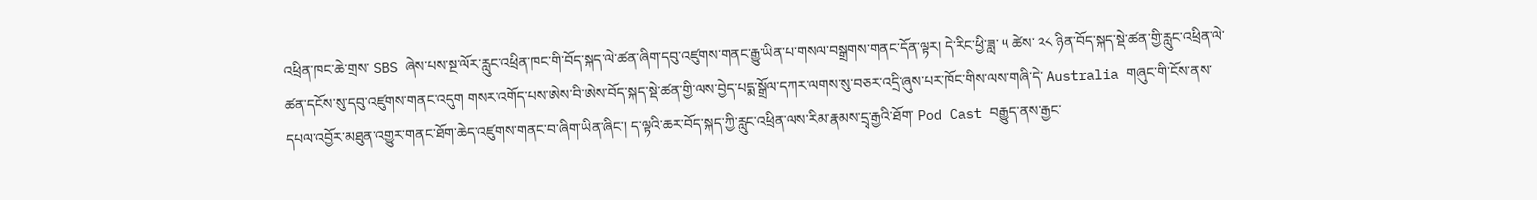འཕྲིན་ཁང་ཆེ་གྲས་ SBS ཞེས་པས་སྔ་ལོར་རླུང་འཕྲིན་ཁང་གི་བོད་སྐད་ལེ་ཚན་ཞིག་དབུ་འཛུགས་གནང་རྒྱུ་ཡིན་པ་གསལ་བསྒྲགས་གནང་དོན་ལྟར། དེ་རིང་ཕྱི་ཟླ་ ༥ ཚེས་ ༢༨ ཉིན་བོད་སྐད་སྡེ་ཚན་གྱི་རླུང་འཕྲིན་ལེ་ཚན་དངོས་སུ་དབུ་འཛུགས་གནང་འདུག གསར་འགོད་པས་ཨེས་བི་ཨེས་བོད་སྐད་སྡེ་ཚན་གྱི་ལས་བྱེད་པདྨ་སྒྲོལ་དཀར་ལགས་སུ་བཅར་འདྲི་ཞུས་པར་ཁོང་གིས་ལས་གཞི་དེ་ Australia གཞུང་གི་ངོས་ནས་དཔལ་འབྱོར་མཐུན་འགྱུར་གནང་ཐོག་ཆེད་འཛུགས་གནང་བ་ཞིག་ཡིན་ཞིང་། ད་ལྟའི་ཆར་བོད་སྐད་ཀྱི་རླུང་འཕྲིན་ལས་རིམ་རྣམས་དྲྭ་རྒྱའི་ཐོག་ Pod Cast བརྒྱུད་ནས་རྒྱང་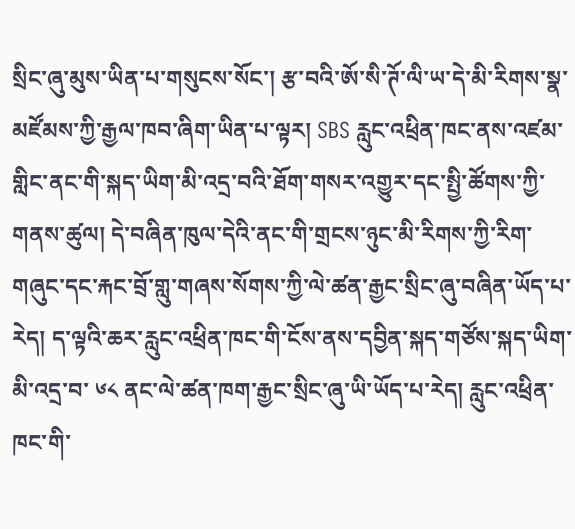སྲིང་ཞུ་མུས་ཡིན་པ་གསུངས་སོང་། རྩ་བའི་ཨོ་སི་ཊོ་ལི་ཡ་དེ་མི་རིགས་སྣ་མཛོམས་ཀྱི་རྒྱལ་ཁབ་ཞིག་ཡིན་པ་ལྟར། SBS རླུང་འཕྲིན་ཁང་ནས་འཛམ་གླིང་ནང་གི་སྐད་ཡིག་མི་འདྲ་བའི་ཐོག་གསར་འགྱུར་དང་སྤྱི་ཚོགས་ཀྱི་གནས་ཚུལ། དེ་བཞིན་ཁུལ་དེའི་ནང་གི་གྲངས་ཉུང་མི་རིགས་ཀྱི་རིག་གཞུང་དང་རྐང་བྲོ་གླུ་གཞས་སོགས་ཀྱི་ལེ་ཚན་རྒྱང་སྲིང་ཞུ་བཞིན་ཡོད་པ་རེད། ད་ལྟའི་ཆར་རླུང་འཕྲིན་ཁང་གི་ངོས་ནས་དབྱིན་སྐད་གཙོས་སྐད་ཡིག་མི་འདྲ་བ་ ༦༨ ནང་ལེ་ཚན་ཁག་རྒྱང་སྲིང་ཞུ་ཡི་ཡོད་པ་རེད། རླུང་འཕྲིན་ཁང་གི་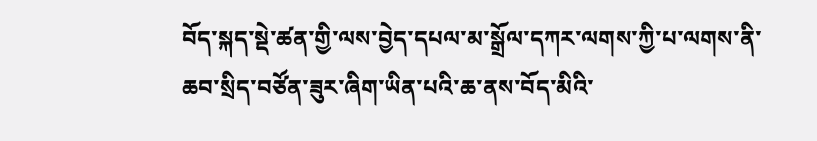བོད་སྐད་སྡེ་ཚན་གྱི་ལས་བྱེད་དཔལ་མ་སྒྲོལ་དཀར་ལགས་ཀྱི་པ་ལགས་ནི་ཆབ་སྲིད་བཙོན་ཟུར་ཞིག་ཡིན་པའི་ཆ་ནས་བོད་མིའི་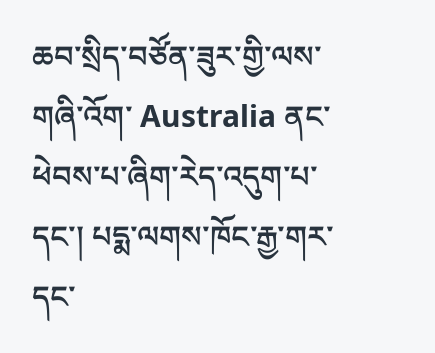ཆབ་སྲིད་བཙོན་ཟུར་གྱི་ལས་གཞི་འོག་ Australia ནང་ཕེབས་པ་ཞིག་རེད་འདུག་པ་དང་། པདྨ་ལགས་ཁོང་རྒྱ་གར་དང་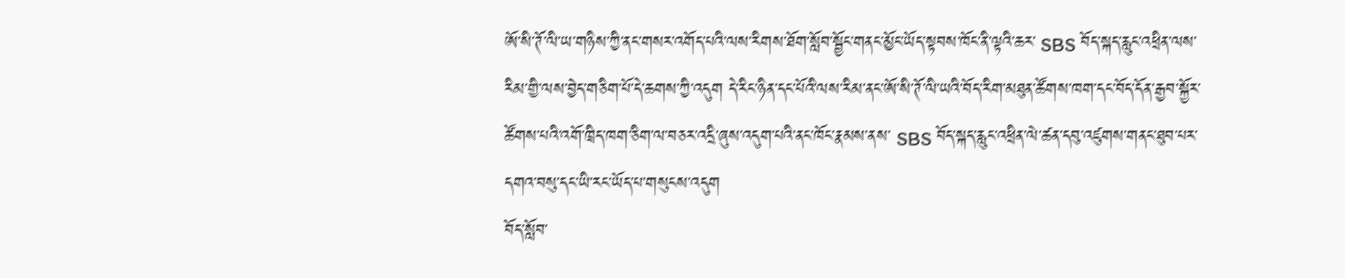ཨོ་སི་ཊོ་ལི་ཡ་གཉིས་ཀྱི་ནང་གསར་འགོད་པའི་ལས་རིགས་ཐོག་སློབ་སྦྱོང་གནང་མྱོང་ཡོད་སྟབས་ཁོང་ནི་ལྟའི་ཆར་ SBS བོད་སྐད་རླུང་འཕྲིན་ལས་རིམ་གྱི་ལས་བྱེད་གཅིག་པོ་དེ་ཆགས་ཀྱི་འདུག དེ་རིང་ཉིན་དང་པོའི་ལས་རིམ་ནང་ཨོ་སི་ཊོ་ལི་ཡའི་བོད་རིག་མཐུན་ཚོགས་ཁག་དང་བོད་དོན་རྒྱབ་སྐྱོར་ཚོགས་པའི་འགོ་ཁྲིད་ཁག་ཅིག་ལ་བཅར་འདྲི་ཞུས་འདུག་པའི་ནང་ཁོང་རྣམས་ནས་ SBS བོད་སྐད་རླུང་འཕྲིན་ལེ་ཚན་དབུ་འཛུགས་གནང་ཐུབ་པར་དགའ་བསུ་དང་ཡི་རང་ཡོད་པ་གསུངས་འདུག
བོད་སློབ་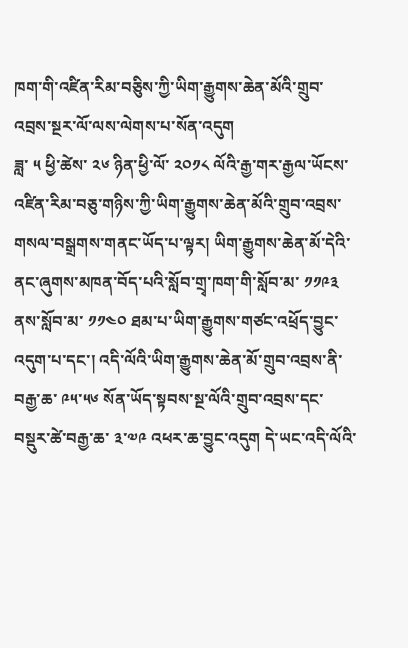ཁག་གི་འཛིན་རིམ་བཅིུས་ཀྱི་ཡིག་རྒྱུགས་ཆེན་མོའི་གྲུབ་འབྲས་སྔར་ལོ་ལས་ལེགས་པ་སོན་འདུག
ཟླ་ ༥ ཕྱི་ཚེས་ ༢༦ ཉིན་ཕྱི་ལོ་ ༢༠༡༨ ལོའི་རྒྱ་གར་རྒྱལ་ཡོངས་འཛིན་རིམ་བཅུ་གཉིས་ཀྱི་ཡིག་རྒྱུགས་ཆེན་མོའི་གྲུབ་འབྲས་གསལ་བསྒྲགས་གནང་ཡོད་པ་ལྟར། ཡིག་རྒྱུགས་ཆེན་མོ་དེའི་ནང་ཞུགས་མཁན་བོད་པའི་སློབ་གྲྭ་ཁག་གི་སློབ་མ་ ༡༡༩༣ ནས་སློབ་མ་ ༡༡༤༠ ཐམ་པ་ཡིག་རྒྱུགས་གཙང་འཕྲོད་བྱུང་འདུག་པ་དང་། འདི་ལོའི་ཡིག་རྒྱུགས་ཆེན་མོ་གྲུབ་འབྲས་ནི་བརྒྱ་ཆ་ ༩༥་༥༦ སོན་ཡོད་སྟབས་སྔ་ལོའི་གྲུབ་འབྲས་དང་བསྡུར་ཚེ་བརྒྱ་ཆ་ ༣་༧༩ འཕར་ཆ་བྱུང་འདུག དེ་ཡང་འདི་ལོའི་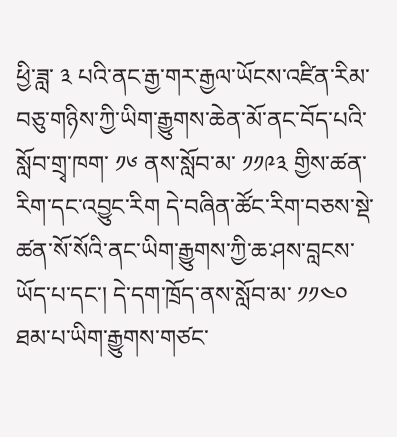ཕྱི་ཟླ་ ༣ པའི་ནང་རྒྱ་གར་རྒྱལ་ཡོངས་འཛིན་རིམ་བཅུ་གཉིས་ཀྱི་ཡིག་རྒྱུགས་ཆེན་མོ་ནང་བོད་པའི་སློབ་གྲྭ་ཁག་ ༡༦ ནས་སློབ་མ་ ༡༡༩༣ གྱིས་ཚན་རིག་དང་འབྱུང་རིག དེ་བཞིན་ཚོང་རིག་བཅས་སྡེ་ཚན་སོ་སོའི་ནང་ཡིག་རྒྱུགས་ཀྱི་ཆ་ཤས་བླངས་ཡོད་པ་དང་། དེ་དག་ཁྲོད་ནས་སློབ་མ་ ༡༡༤༠ ཐམ་པ་ཡིག་རྒྱུགས་གཙང་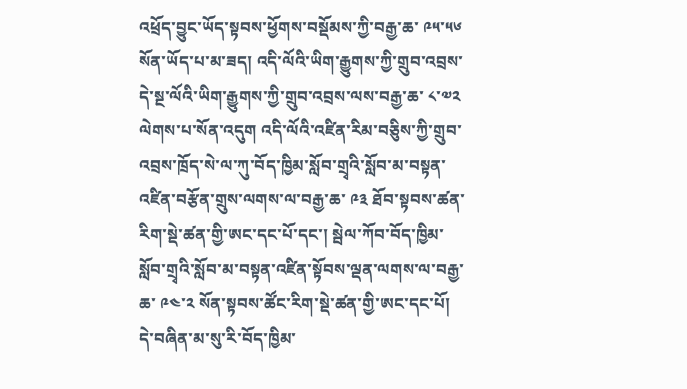འཕྲོད་བྱུང་ཡོད་སྟབས་ཕྱོགས་བསྡོམས་ཀྱི་བརྒྱ་ཆ་ ༩༥་༥༦ སོན་ཡོད་པ་མ་ཟད། འདི་ལོའི་ཡིག་རྒྱུགས་ཀྱི་གྲུབ་འབྲས་དེ་སྔ་ལོའི་ཡིག་རྒྱུགས་ཀྱི་གྲུབ་འབྲས་ལས་བརྒྱ་ཆ་ ༨་༧༢ ལེགས་པ་སོན་འདུག འདི་ལོའི་འཛིན་རིམ་བཅིུས་ཀྱི་གྲུབ་འབྲས་ཁྲོད་སེ་ལ་ཀུ་བོད་ཁྱིམ་སློབ་གྲྭའི་སློབ་མ་བསྟན་འཛིན་བརྩོན་གྲུས་ལགས་ལ་བརྒྱ་ཆ་ ༩༣ ཐོབ་སྟབས་ཚན་རིག་སྡེ་ཚན་གྱི་ཨང་དང་པོ་དང་། སྦེལ་ཀོབ་བོད་ཁྱིམ་སློབ་གྲྭའི་སློབ་མ་བསྟན་འཛིན་སྟོབས་ལྡན་ལགས་ལ་བརྒྱ་ཆ་ ༩༤་༢ སོན་སྟབས་ཚོང་རིག་སྡེ་ཚན་གྱི་ཨང་དང་པོ། དེ་བཞིན་མ་སུ་རི་བོད་ཁྱིམ་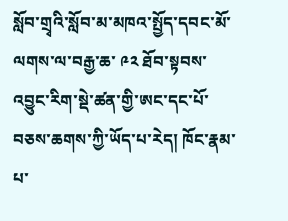སློབ་གྲྭའི་སློབ་མ་མཁའ་སྤྱོད་དབང་མོ་ལགས་ལ་བརྒྱ་ཆ་ ༩༢ ཐོབ་སྟབས་འབྱུང་རིག་སྡེ་ཚན་གྱི་ཨང་དང་པོ་བཅས་ཆགས་ཀྱི་ཡོད་པ་རེད། ཁོང་རྣམ་པ་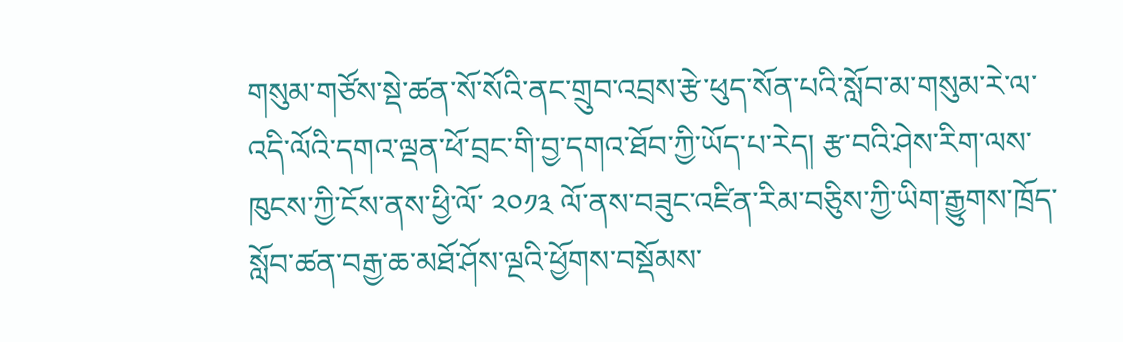གསུམ་གཙོས་སྡེ་ཚན་སོ་སོའི་ནང་གྲུབ་འབྲས་རྩེ་ཕུད་སོན་པའི་སློབ་མ་གསུམ་རེ་ལ་འདི་ལོའི་དགའ་ལྡན་ཕོ་བྲང་གི་བྱ་དགའ་ཐོབ་ཀྱི་ཡོད་པ་རེད། རྩ་བའི་ཤེས་རིག་ལས་ཁུངས་ཀྱི་ངོས་ནས་ཕྱི་ལོ་ ༢༠༡༣ ལོ་ནས་བཟུང་འཛིན་རིམ་བཅིུས་ཀྱི་ཡིག་རྒྱུགས་ཁྲོད་སློབ་ཚན་བརྒྱ་ཆ་མཐོ་ཤོས་ལྔའི་ཕྱོགས་བསྡོམས་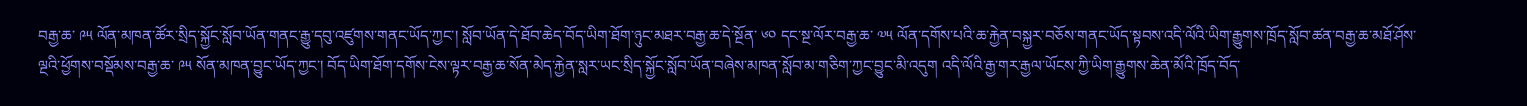བརྒྱ་ཆ་ ༩༥ ལོན་མཁན་ཚོར་སྲིད་སྐྱོང་སློབ་ཡོན་གནང་རྒྱུ་དབུ་འཛུགས་གནང་ཡོད་ཀྱང་། སློབ་ཡོན་དེ་ཐོབ་ཆེད་བོད་ཡིག་ཐོག་ཉུང་མཐར་བརྒྱ་ཆ་དེ་སྔོན་ ༦༠ དང་སྔ་ལོར་བརྒྱ་ཆ་ ༧༥ ལོན་དགོས་པའི་ཆ་རྐྱེན་བསྐྱར་བཅོས་གནང་ཡོད་སྟབས་འདི་ལོའི་ཡིག་རྒྱུགས་ཁྲོད་སློབ་ཚན་བརྒྱ་ཆ་མཐོ་ཤོས་ལྔའི་ཕྱོགས་བསྡོམས་བརྒྱ་ཆ་ ༩༥ སོན་མཁན་བྱུང་ཡོད་ཀྱང་། བོད་ཡིག་ཐོག་དགོས་ངེས་ལྟར་བརྒྱ་ཆ་སོན་མེད་རྐྱེན་སླར་ཡང་སྲིད་སྐྱོང་སློབ་ཡོན་བཞེས་མཁན་སློབ་མ་གཅིག་ཀྱང་བྱུང་མི་འདུག འདི་ལོའི་རྒྱ་གར་རྒྱལ་ཡོངས་ཀྱི་ཡིག་རྒྱུགས་ཆེན་མོའི་ཁྲོད་བོད་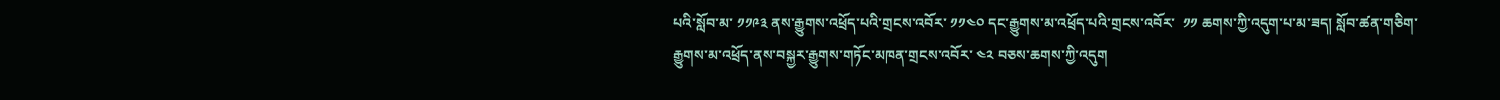པའི་སློབ་མ་ ༡༡༩༣ ནས་རྒྱུགས་འཕྲོད་པའི་གྲངས་འབོར་ ༡༡༤༠ དང་རྒྱུགས་མ་འཕྲོད་པའི་གྲངས་འབོར་  ༡༡ ཆགས་ཀྱི་འདུག་པ་མ་ཟད། སློབ་ཚན་གཅིག་རྒྱུགས་མ་འཕྲོད་ནས་བསྐྱར་རྒྱུགས་གཏོང་མཁན་གྲངས་འབོར་ ༤༢ བཅས་ཆགས་ཀྱི་འདུག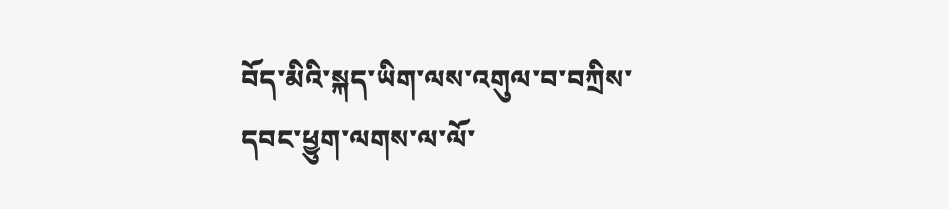བོད་མིའི་སྐད་ཡིག་ལས་འགུལ་བ་བཀྲིས་དབང་ཕྱུག་ལགས་ལ་ལོ་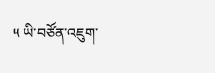༥ ཡི་བཙོན་འཇུག་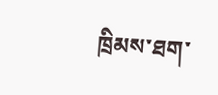ཁྲིམས་ཐག་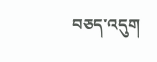བཅད་འདུག